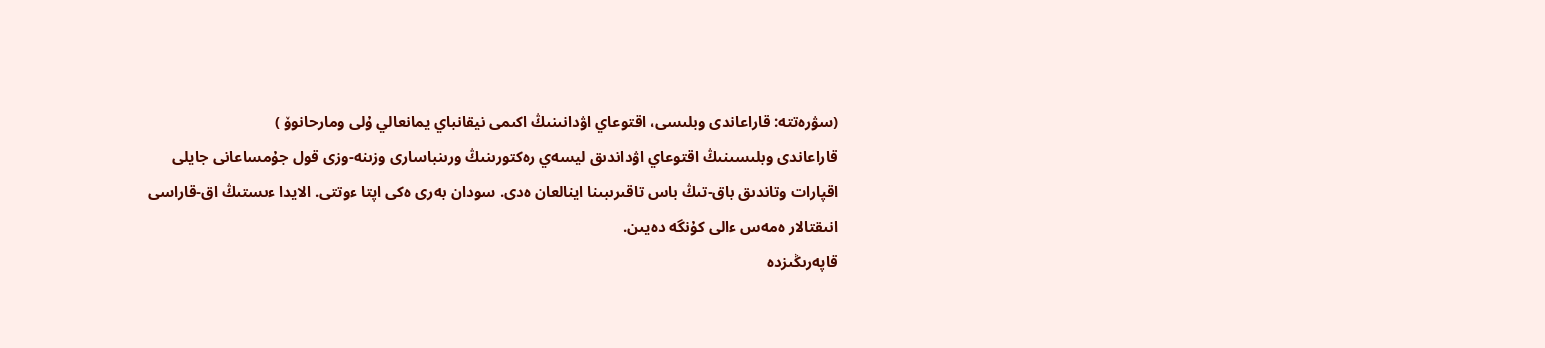(سۋرەتتە: قاراعاندى وبلىسى، اقتوعاي اۋدانىنىڭ اكىمى نيقانباي يمانعالي ۇلى ومارحانوۆ )
قاراعاندى وبلىسىنىڭ اقتوعاي اۋداندىق ليسەي رەكتورىنىڭ ورىنباسارى وزىنە-وزى قول جۇمساعانى جايلى اقپارات وتاندىق باق-تىڭ باس تاقىرىبىنا اينالعان ەدى. سودان بەرى ەكى اپتا ءوتتى. الايدا ءىستىڭ اق-قاراسى انىقتالار ەمەس ءالى كۇنگە دەيىن.
قاپەرىڭىزدە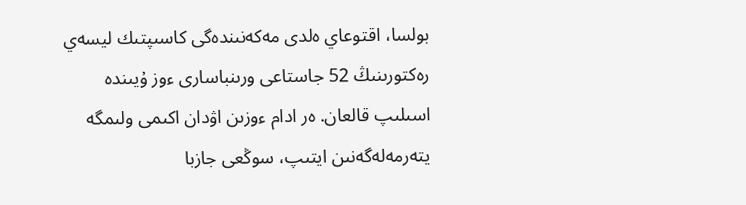بولسا، اقتوعاي ەلدى مەكەنىندەگى كاسىپتىك ليسەي رەكتورىنىڭ 52 جاستاعى ورىنباسارى ءوز ۇيىندە اسىلىپ قالعان. ەر ادام ءوزىن اۋدان اكىمى ولىمگە يتەرمەلەگەنىن ايتىپ، سوڭعى جازبا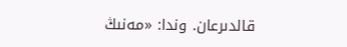قالدىرعان. وندا: «مەنىڭ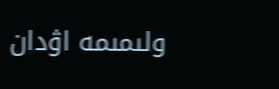ولىمىمە اۋدان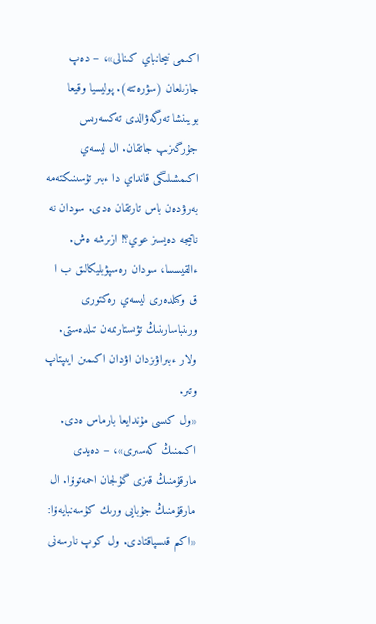اكىمى نيحانباي كىنالى»، – دەپ جازىلعان (سۋرەتتە). پوليسيا وقيعا بويىنشا تەرگەۋالدى تەكسەرىس جۇرگىزىپ جاتقان. ال ليسەي اكىمشىلىگى قانداي دا ءبىر تۇسىنىكتەمە بەرۋدەن باس تارتقان ەدى. سودان نە ناتيجە دەيسىز عوي؟! ازىرشە ەش.
ءالقيسسا، سودان رەسپۋبليكالىق ب ا ق وكىلدەرى ليسەي رەكتورى ورىنباسارىنىڭ تۋىستارىمەن تىلدەستى. ولار ءبىراۋىزدان اۋدان اكىمىن ايىپتاپ وتىر.
«ول كىسى مۇندايعا بارماس ەدى. اكىمنىڭ كەسىرى»، – دەيدى مارقۇمنىڭ قىزى گۇلجان احمەتوۆا. ال مارقۇمنىڭ جۇبايى ورىك كۇسەنبايەۆا: «اكىم قىسپاقتادى. ول كوپ نارسەنى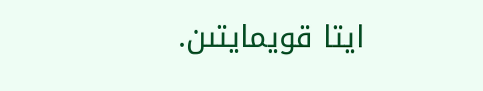ايتا قويمايتىن.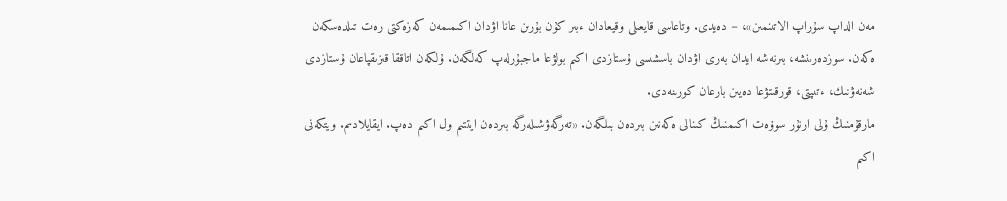مەن الداپ سۇراپ الاتىنمىن»، – دەيدى. وتاعاسى قايعىلى وقيعادان ءبىر كۇن بۇرىن عانا اۋدان اكىمىمەن كەزەكتى رەت تىلدەسكەن ەكەن. سوزدەرىنشە، بىرنەشە ايدان بەرى اۋدان باسشىسى ۇستازدى اكىم بولۋعا ماجبۇرلەپ كەلگەن. ۇلكەن اتاققا قىزىقپاعان ۇستازدى شەنەۋنىك، ءتىپتى، قورقىتۋعا دەيىن بارعان كورىنەدى.
مارقۇمنىڭ ۇلى ارنۇر سوۆەت اكىمنىڭ كىنالى ەكەنىن بىردەن بىلگەن. «تەرگەۋشىلەرگە بىردەن ايتتىم ول اكىم دەپ. ايقايلادىم. ويتكەنى اكىم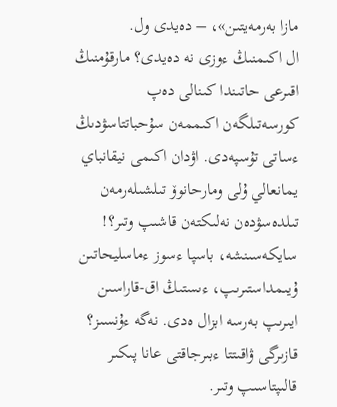مازا بەرمەيتىن»، – دەيدى ول.
ال اكىمنىڭ ءوزى نە دەيدى؟ مارقۇمنىڭ اقىرعى حاتىندا كىنالى دەپ كورسەتىلگەن اكىممەن سۇحباتتاسۋدىڭ ءساتى تۇسپەدى. اۋدان اكىمى نيقانباي يمانعالي ۇلى ومارحانوۆ تىلشىلەرمەن تىلدەسۋدەن نەلىكتەن قاشىپ وتىر؟! سايكەسىنشە، باسپا ءسوز ءماسليحاتىن ۇيىمداستىرىپ، ءىستىڭ اق-قاراسىن ايىرىپ بەرسە ابزال ەدى. نەگە ءۇنسىز؟
قازىرگى ۋاقىتتا ءبىرجاقتى عانا پىكىر قالىپتاسىپ وتىر.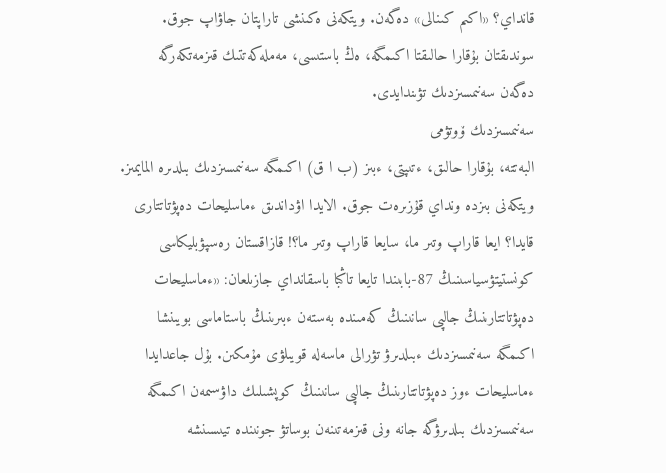قانداي؟ «اكىم كىنالى» دەگەن. ويتكەنى ەكىنشى تاراپتان جاۋاپ جوق. سوندىقتان بۇقارا حالىقتا اكىمگە، ەڭ باستىسى، مەملەكەتتىك قىزمەتكەرگە دەگەن سەنىمسىزدىك تۋىندايدى.
سەنىمسىزدىك ۆوتۋمى
البەتتە، بۇقارا حالىق، ءتىپتى، ءبىز (ب ا ق) اكىمگە سەنىمسىزدىك بىلدىرە المايمىز. ويتكەنى بىزدە ونداي قۇزىرەت جوق. الايدا اۋداندىق ءماسليحات دەپۋتاتتارى قايدا؟ ايعا قاراپ وتىر ما، سايعا قاراپ وتىر ما؟! قازاقستان رەسپۋبليكاسى كونستيتۋسياسىنىڭ 87-بابىندا تايعا تاڭبا باسقانداي جازىلعان: «ءماسليحات دەپۋتاتتارىنىڭ جالپى سانىنىڭ كەمىندە بەستەن ءبىرىنىڭ باستاماسى بويىنشا اكىمگە سەنىمسىزدىك ءبىلدىرۋ تۋرالى ماسەلە قويىلۋى مۇمكىن. بۇل جاعدايدا ءماسليحات ءوز دەپۋتاتتارىنىڭ جالپى سانىنىڭ كوپشىلىك داۋسىمەن اكىمگە سەنىمسىزدىك بىلدىرۋگە جانە ونى قىزمەتىنەن بوساتۋ جونىندە تيىسىنشە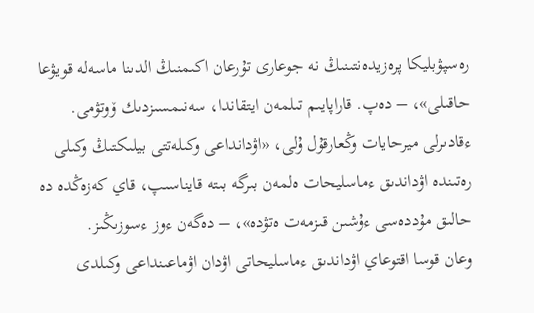رەسپۋبليكا پرەزيدەنتىنىڭ نە جوعارى تۇرعان اكىمنىڭ الدىنا ماسەلە قويۋعا حاقىلى»، – دەپ. قاراپايىم تىلمەن ايتقاندا، سەنىمسىزدىك ۆوتۋمى.
ءقادىرلى ميرحايات وڭعارقۇل ۇلى، «اۋدانداعى وكىلەتتى بيلىكتىڭ وكىلى رەتىندە اۋداندىق ءماسليحات ەلمەن بىرگە بىتە قايناسىپ، قاي كەزەڭدە دە حالىق مۇددەسى ءۇشىن قىزمەت ەتۋدە»، – دەگەن ءوز ءسوزىڭىز.
وعان قوسا اقتوعاي اۋداندىق ءماسليحاتى اۋدان اۋماعىنداعى وكىلدى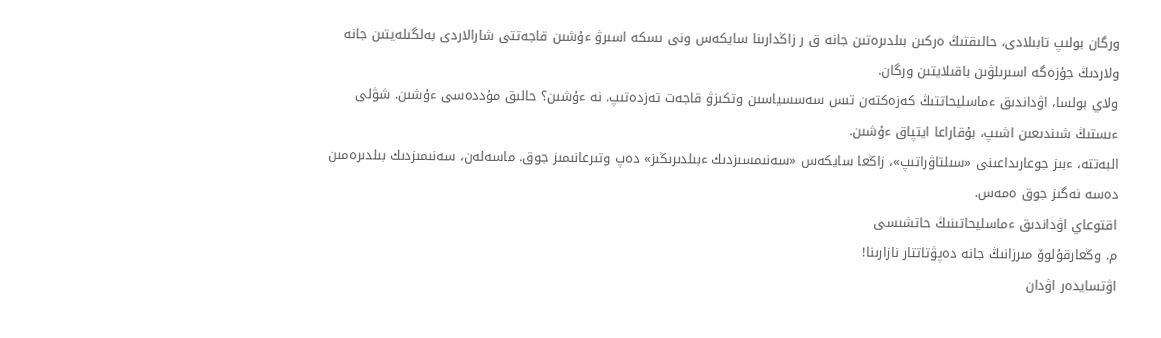ورگان بولىپ تابىلادى، حالىقتىڭ ەركىن بىلدىرەتىن جانە ق ر زاڭدارىنا سايكەس ونى ىسكە اسىرۋ ءۇشىن قاجەتتى شارالاردى بەلگىلەيتىن جانە ولاردىڭ جۇزەگە اسىرىلۋىن باقىلايتىن ورگان.
ولاي بولسا، اۋداندىق ءماسليحاتتىڭ كەزەكتەن تىس سەسسياسىن وتكىزۋ قاجەت تەزدەتىپ. نە ءۇشىن؟ حالىق مۇددەسى ءۇشىن. شۋلى ءىستىڭ شىندىعىن اشىپ، بۇقاراعا ايتپاق ءۇشىن.
البەتتە، ءبىز جوعارىداعىنى «سىلتاۋراتىپ»، زاڭعا سايكەس «سەنىمسىزدىك ءبىلدىرىڭىز» دەپ وتىرعانىمىز جوق. ماسەلەن، سەنىمىزدىك بىلدىرەمىن دەسە نەگىز جوق ەمەس.
اقتوعاي اۋداندىق ءماسليحاتىنىڭ حاتشىسى
م. وڭعارقۇلوۆ مىرزانىڭ جانە دەپۋتاتتار نازارىنا!
اۋتسايدەر اۋدان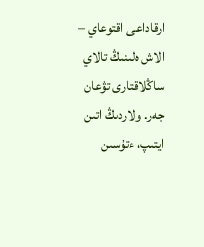ارقاداعى اقتوعاي – الاش ەلىنىڭ تالاي ساڭلاقتارى تۋعان جەر. ولاردىڭ اتىن ايتىپ، ءتۇسىن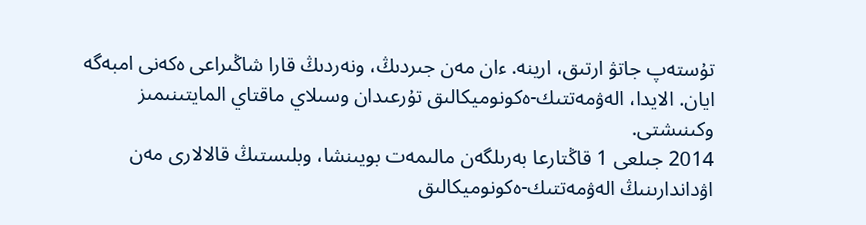تۇستەپ جاتۋ ارتىق، ارينە. ءان مەن جىردىڭ، ونەردىڭ قارا شاڭىراعى ەكەنى امبەگە ايان. الايدا، الەۋمەتتىك-ەكونوميكالىق تۇرعىدان وسىلاي ماقتاي المايتىنىمىز وكىنىشتى.
2014 جىلعى 1 قاڭتارعا بەرىلگەن مالىمەت بويىنشا، وبلىستىڭ قالالارى مەن اۋداندارىنىڭ الەۋمەتتىك-ەكونوميكالىق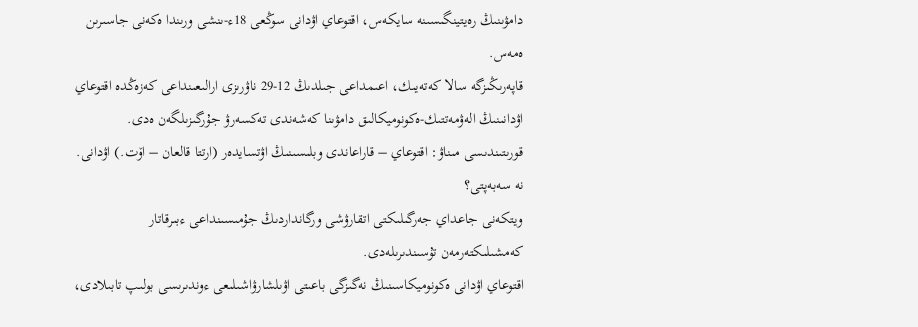دامۋىنىڭ رەيتينگىسىنە سايكەس، اقتوعاي اۋدانى سوڭعى 18ء-ىنشى ورىندا ەكەنى جاسىرىن ەمەس.
قاپەرىڭىزگە سالا كەتەيىك، اعىمداعى جىلدىڭ 12-29 ناۋرىزى ارالىعىنداعى كەزەڭدە اقتوعاي اۋدانىنىڭ الەۋمەتتىك-ەكونوميكالىق دامۋىنا كەشەندى تەكسەرۋ جۇرگىزىلگەن ەدى. قورىتىندىسى مىناۋ: اقتوعاي – قاراعاندى وبلىسىنىڭ اۋتسايدەر (ارتتا قالعان – اۆت.) اۋدانى. نە سەبەپتى؟
ويتكەنى جاعداي جەرگىلىكتى اتقارۋشى ورگانداردىڭ جۇمىسىنداعى ءبىرقاتار كەمشىلىكتەرمەن تۇسىندىرىلەدى.
اقتوعاي اۋدانى ەكونوميكاسىنىڭ نەگىزگى باعىتى اۋىلشارۋاشىلىعى ءوندىرىسى بولىپ تابىلادى،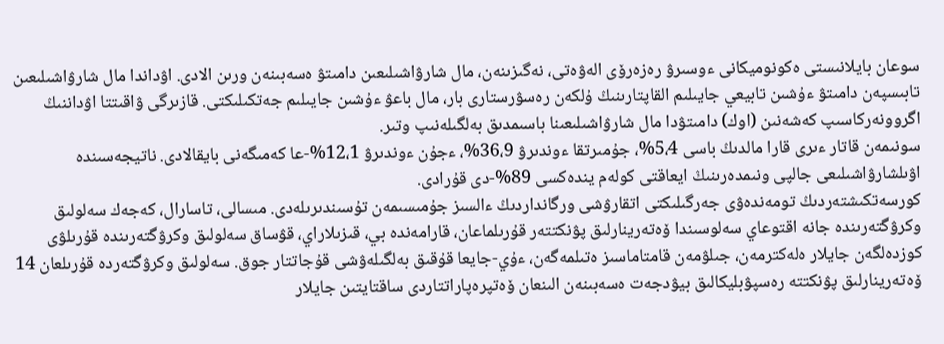سوعان بايلانىستى ەكونوميكانى ءوسىرۋ رەزەرۆى الەۋەتى، نەگىزىنەن، مال شارۋاشىلىعىن دامىتۋ ەسەبىنەن ورىن الادى. اۋداندا مال شارۋاشىلىعىن تابىسپەن دامىتۋ ءۇشىن تابيعي جايىلىم القاپتارىنىڭ ۇلكەن رەسۋرستارى بار، مال باعۋ ءۇشىن جايىلىم جەتكىلىكتى. قازىرگى ۋاقىتتا اۋداننىڭ اگروونەركاسىپ كەشەنىن (اوك) دامىتۋدا مال شارۋاشىلىعىنا باسىمدىق بەلگىلەنىپ وتىر.
سونىمەن قاتار ءىرى قارا مالدىڭ باسى 5،4%، جۇمىرتقا ءوندىرۋ 36،9%، ءجۇن ءوندىرۋ 12،1%-عا كەمىگەنى بايقالادى. ناتيجەسىندە اۋىلشارۋاشىلىعى جالپى ونىمدەرىنىڭ ايعاقتى كولەم يندەكسى 89%-دى قۇرادى.
كورسەتكىشتەردىڭ تومەندەۋى جەرگىلىكتى اتقارۋشى ورگانداردىڭ ءالسىز جۇمىسىمەن تۇسىندىرىلەدى. مىسالى، تاسارال، كەجەك سەلولىق وكرۋگتەرىندە جانە اقتوعاي سەلوسىندا ۆەتەرينارلىق پۋنكتتەر قۇرىلماعان، قارامەندە بي، قىزىلاراي، قۋساق سەلولىق وكرۋگتەرىندە قۇرىلۋى كوزدەلگەن جايلار ەلەكترمەن، جىلۋمەن قامتاماسىز ەتىلمەگەن، ءۇي-جايعا قۇقىق بەلگىلەۋشى قۇجاتتار جوق. سەلولىق وكرۋگتەردە قۇرىلعان 14 ۆەتەرينارلىق پۋنكتتە رەسپۋبليكالىق بيۋدجەت ەسەبىنەن الىنعان ۆەتپرەپاراتتاردى ساقتايتىن جايلار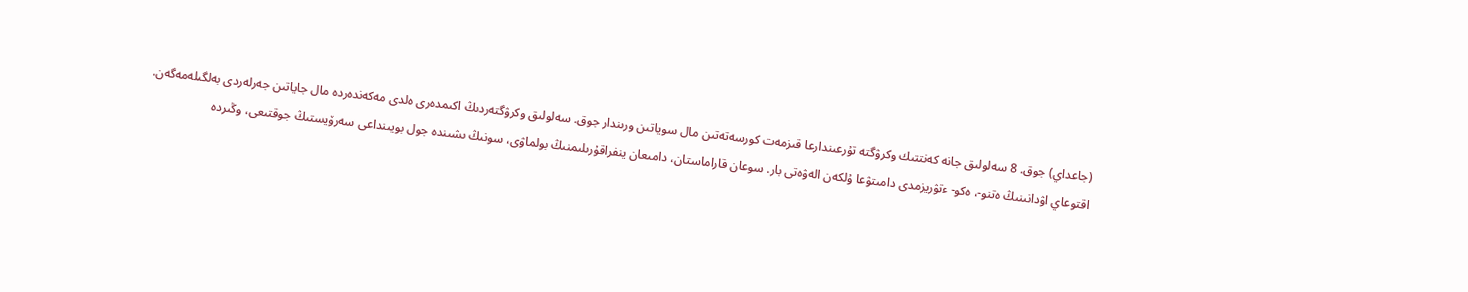(جاعداي) جوق. 8 سەلولىق جانە كەنتتىك وكرۋگتە تۇرعىندارعا قىزمەت كورسەتەتىن مال سوياتىن ورىندار جوق. سەلولىق وكرۋگتەردىڭ اكىمدەرى ەلدى مەكەندەردە مال جاياتىن جەرلەردى بەلگىلەمەگەن.
اقتوعاي اۋدانىنىڭ ەتنو-، ەكو- ءتۋريزمدى دامىتۋعا ۇلكەن الەۋەتى بار. سوعان قاراماستان، دامىعان ينفراقۇرىلىمنىڭ بولماۋى، سونىڭ ىشىندە جول بويىنداعى سەرۆيستىڭ جوقتىعى، وڭىردە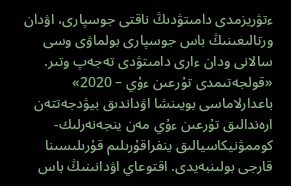ءتۋريزمدى دامىتۋدىڭ ناقتى جوسپارى، اۋدان ورتالىعىنىڭ باس جوسپارى بولماۋى وسى سالانى ودان ءارى دامىتۋدى تەجەپ وتىر.
«قولجەتىمدى تۇرعىن ءۇي – 2020» باعدارلاماسى بويىنشا اۋداندىق بيۋدجەتتەن ارەندالىق تۇرعىن ءۇي مەن ينجەنەرلىك-كوممۋنيكاسيالىق ينفراقۇرىلىم قۇرىلىسىنا قارجى بولىنبەيدى. اقتوعاي اۋدانىنىڭ باس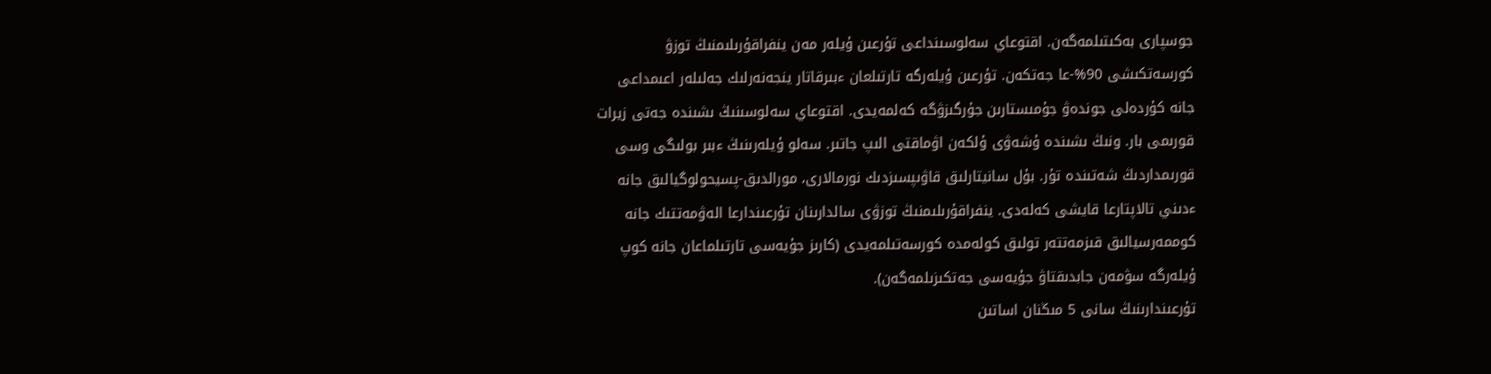جوسپارى بەكىتىلمەگەن. اقتوعاي سەلوسىنداعى تۇرعىن ۇيلەر مەن ينفراقۇرىلىمنىڭ توزۋ كورسەتكىشى 90%-عا جەتكەن. تۇرعىن ۇيلەرگە تارتىلعان ءبىرقاتار ينجەنەرلىك جەلىلەر اعىمداعى جانە كۇردەلى جوندەۋ جۇمىستارىن جۇرگىزۋگە كەلمەيدى. اقتوعاي سەلوسىنىڭ ىشىندە جەتى زيرات قورىمى بار. ونىڭ ىشىندە ۇشەۋى ۇلكەن اۋماقتى الىپ جاتىر. سەلو ۇيلەرىنىڭ ءبىر بولىگى وسى قورىمداردىڭ شەتىندە تۇر. بۇل سانيتارلىق قاۋىپسىزدىك نورمالارى، مورالدىق-پسيحولوگيالىق جانە ءدىني تالاپتارعا قايشى كەلەدى. ينفراقۇرىلىمنىڭ توزۋى سالدارىنان تۇرعىندارعا الەۋمەتتىك جانە كوممەرسيالىق قىزمەتتەر تولىق كولەمدە كورسەتىلمەيدى (كارىز جۇيەسى تارتىلماعان جانە كوپ ۇيلەرگە سۋمەن جابدىقتاۋ جۇيەسى جەتكىزىلمەگەن).
تۇرعىندارىنىڭ سانى 5 مىڭنان اساتىن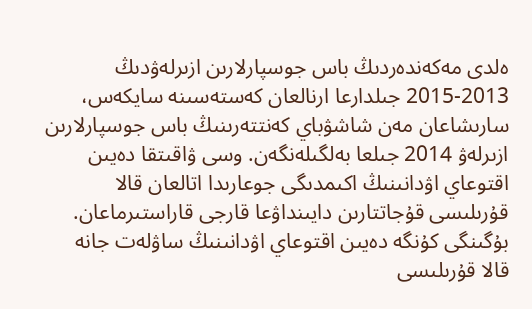ەلدى مەكەندەردىڭ باس جوسپارلارىن ازىرلەۋدىڭ 2013-2015 جىلدارعا ارنالعان كەستەسىنە سايكەس، سارىشاعان مەن شاشۋباي كەنتتەرىنىڭ باس جوسپارلارىن ازىرلەۋ 2014 جىلعا بەلگىلەنگەن. وسى ۋاقىتقا دەيىن اقتوعاي اۋدانىنىڭ اكىمدىگى جوعارىدا اتالعان قالا قۇرىلىسى قۇجاتتارىن دايىنداۋعا قارجى قاراستىرماعان. بۇگىنگى كۇنگە دەيىن اقتوعاي اۋدانىنىڭ ساۋلەت جانە قالا قۇرىلىسى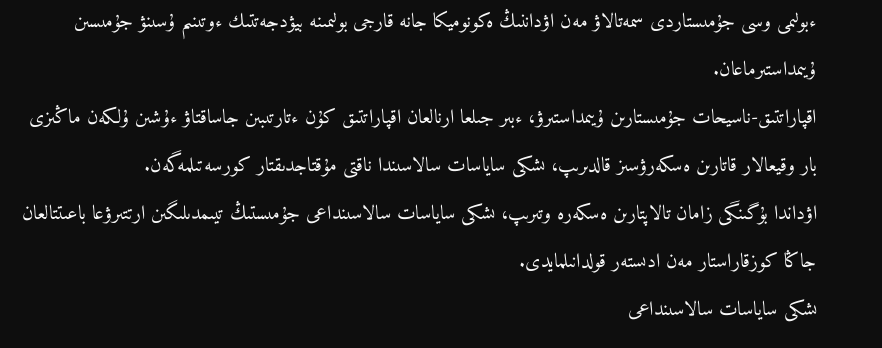ءبولىمى وسى جۇمىستاردى سمەتالاۋ مەن اۋداننىڭ ەكونوميكا جانە قارجى بولىمىنە بيۋدجەتتىك ءوتىنىم ۇسىنۋ جۇمىسىن ۇيىمداستىرماعان.
اقپاراتتىق-ناسيحات جۇمىستارىن ۇيىمداستىرۋ، ءبىر جىلعا ارنالعان اقپاراتتىق كۇن ءتارتىبىن جاساقتاۋ ءۇشىن ۇلكەن ماڭىزى بار وقيعالار قاتارىن ەسكەرۋسىز قالدىرىپ، ىشكى ساياسات سالاسىندا ناقتى مۇقتاجدىقتار كورسەتىلمەگەن.
اۋداندا بۇگىنگى زامان تالاپتارىن ەسكەرە وتىرىپ، ىشكى ساياسات سالاسىنداعى جۇمىستىڭ تيىمدىلىگىن ارتتىرۋعا باعىتتالعان جاڭا كوزقاراستار مەن ادىستەر قولدانىلمايدى.
ىشكى ساياسات سالاسىنداعى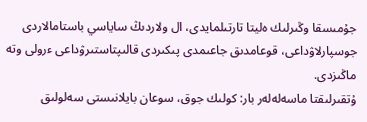جۇمىسقا وڭىرلىك ەليتا تارتىلمايدى، ال ولاردىڭ ساياسي باستامالاردى جوسپارلاۋداعى، قوعامدىق جاعىمدى پىكىردى قالىپتاستىرۋداعى ءرولى وتە ماڭىزدى.
ۇتقىرلىقتا ماسەلەلەر بار: كولىك جوق، سوعان بايلانىستى سەلولىق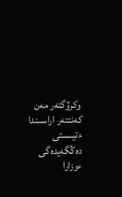وكرۋگتەر مەن كەنتتەر اراسىندا ءتيىستى دەڭگەيدەگى ءوزارا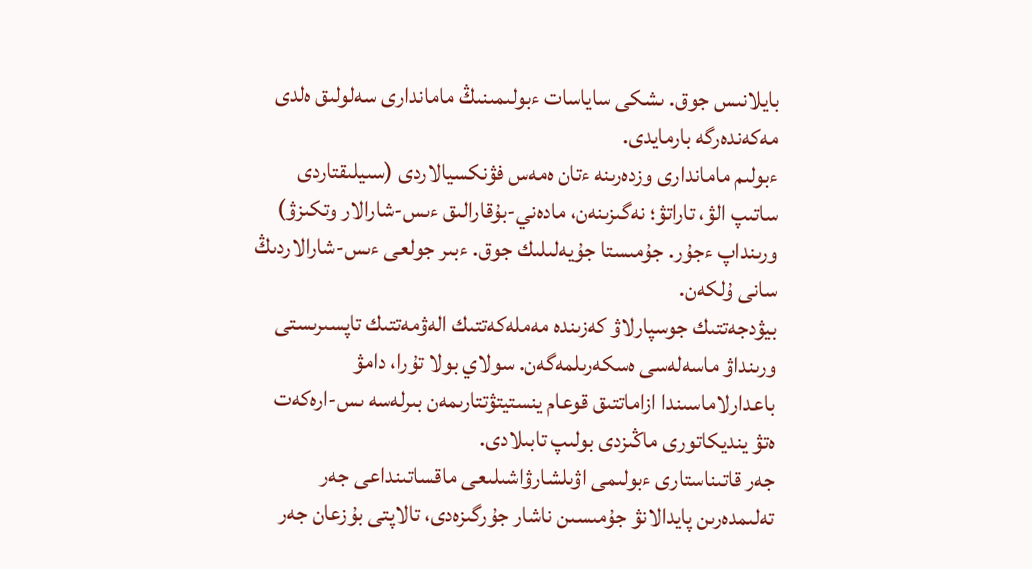بايلانىس جوق. ىشكى ساياسات ءبولىمىنىڭ ماماندارى سەلولىق ەلدى مەكەندەرگە بارمايدى.
ءبولىم ماماندارى وزدەرىنە ءتان ەمەس فۋنكسيالاردى (سىيلىقتاردى ساتىپ الۋ، تاراتۋ؛ نەگىزىنەن، مادەني-بۇقارالىق ءىس-شارالار وتكىزۋ) ورىنداپ ءجۇر. جۇمىستا جۇيەلىلىك جوق. ءبىر جولعى ءىس-شارالاردىڭ سانى ۇلكەن.
بيۋدجەتتىك جوسپارلاۋ كەزىندە مەملەكەتتىك الەۋمەتتىك تاپسىرىستى ورىنداۋ ماسەلەسى ەسكەرىلمەگەن. سولاي بولا تۇرا، دامۋ باعدارلاماسىندا ازاماتتىق قوعام ينستيتۋتتارىمەن بىرلەسە ىس-ارەكەت ەتۋ ينديكاتورى ماڭىزدى بولىپ تابىلادى.
جەر قاتىناستارى ءبولىمى اۋىلشارۋاشىلىعى ماقساتىنداعى جەر تەلىمدەرىن پايدالانۋ جۇمىسىن ناشار جۇرگىزەدى، تالاپتى بۇزعان جەر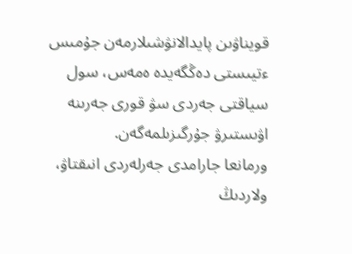قويناۋىن پايدالانۋشىلارمەن جۇمىس ءتيىستى دەڭگەيدە ەمەس، سول سياقتى جەردى سۋ قورى جەرىنە اۋىستىرۋ جۇرگىزىلمەگەن.
ورمانعا جارامدى جەرلەردى انىقتاۋ، ولاردىڭ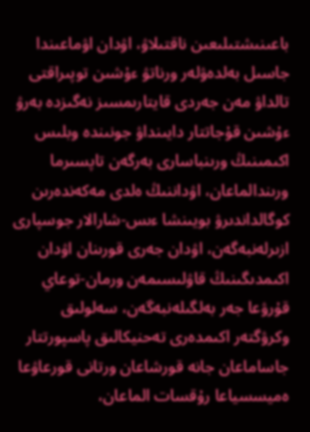باعىنىشتىلىعىن ناقتىلاۋ، اۋدان اۋماعىندا جاسىل بەلدەۋلەر ورناتۋ ءۇشىن توپىراقتى تالداۋ مەن جەردى قايتارىمسىز نەگىزدە بەرۋ ءۇشىن قۇجاتتار دايىنداۋ جونىندە وبلىس اكىمىنىڭ ورىنباسارى بەرگەن تاپسىرما ورىندالماعان، اۋداننىڭ ەلدى مەكەندەرىن كوگالداندىرۋ بويىنشا ءىس-شارالار جوسپارى ازىرلەنبەگەن، اۋدان جەرى قورىنان اۋدان اكىمدىگىنىڭ قاۋلىسىمەن ورمان-توعاي قۇرۋعا جەر بەلگىلەنبەگەن، سەلولىق وكرۋگتەر اكىمدەرى تەحنيكالىق پاسپورتتار جاساماعان جانە قورشاعان ورتانى قورعاۋعا ەميسسياعا رۇقسات الماعان،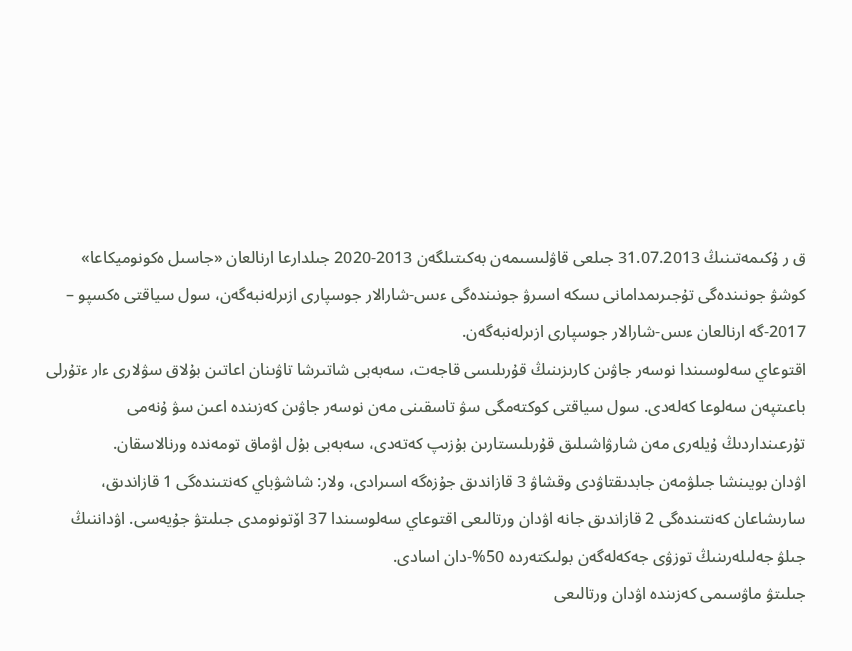ق ر ۇكىمەتىنىڭ 31.07.2013 جىلعى قاۋلىسىمەن بەكىتىلگەن 2013-2020 جىلدارعا ارنالعان «جاسىل ەكونوميكاعا» كوشۋ جونىندەگى تۇجىرىمدامانى ىسكە اسىرۋ جونىندەگى ءىس-شارالار جوسپارى ازىرلەنبەگەن، سول سياقتى ەكسپو – 2017-گە ارنالعان ءىس-شارالار جوسپارى ازىرلەنبەگەن.
اقتوعاي سەلوسىندا نوسەر جاۋىن كارىزىنىڭ قۇرىلىسى قاجەت، سەبەبى شاتىرشا تاۋىنان اعاتىن بۇلاق سۋلارى ءار ءتۇرلى باعىتپەن سەلوعا كەلەدى. سول سياقتى كوكتەمگى سۋ تاسقىنى مەن نوسەر جاۋىن كەزىندە اعىن سۋ ۇنەمى تۇرعىنداردىڭ ۇيلەرى مەن شارۋاشىلىق قۇرىلىستارىن بۇزىپ كەتەدى، سەبەبى بۇل اۋماق تومەندە ورنالاسقان.
اۋدان بويىنشا جىلۋمەن جابدىقتاۋدى وقشاۋ 3 قازاندىق جۇزەگە اسىرادى، ولار: شاشۋباي كەنتىندەگى 1 قازاندىق، سارىشاعان كەنتىندەگى 2 قازاندىق جانە اۋدان ورتالىعى اقتوعاي سەلوسىندا 37 اۆتونومدى جىلىتۋ جۇيەسى. اۋداننىڭ جىلۋ جەلىلەرىنىڭ توزۋى جەكەلەگەن بولىكتەردە 50%-دان اسادى.
جىلىتۋ ماۋسىمى كەزىندە اۋدان ورتالىعى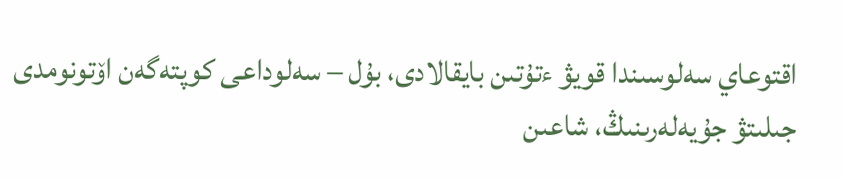اقتوعاي سەلوسىندا قويۋ ءتۇتىن بايقالادى، بۇل – سەلوداعى كوپتەگەن اۆتونومدى جىلىتۋ جۇيەلەرىنىڭ، شاعىن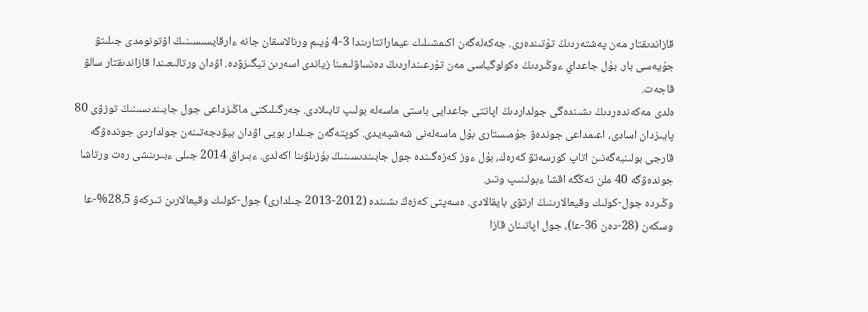قازاندىقتار مەن پەشتەردىڭ تۇتىندەرى. جەكەلەگەن اكىمشىلىك عيماراتتارىندا 3-4 ۇيىم ورنالاسقان جانە ءارقايسىسىنىڭ اۆتونومدى جىلىتۋ جۇيەسى بار. بۇل جاعداي ءوڭىردىڭ ەكولوگياسى مەن تۇرعىنداردىڭ دەنساۋلىعىنا زياندى اسەرىن تيگىزۋدە. اۋدان ورتالىعىندا قازاندىقتار سالۋ قاجەت.
ەلدى مەكەندەردىڭ ىشىندەگى جولداردىڭ اپاتتى جاعدايى باستى ماسەلە بولىپ تابىلادى. جەرگىلىكتى ماڭىزداعى جول جابىندىسىنىڭ توزۋى 80 پايىزدان اسادى، اعىمداعى جوندەۋ جۇمىستارى بۇل ماسەلەنى شەشپەيدى. كوپتەگەن جىلدار بويى اۋدان بيۋدجەتىنەن جولداردى جوندەۋگە قارجى بولىنبەگەنىن اتاپ كورسەتۋ كەرەك، بۇل ءوز كەزەگىندە جول جابىندىسىنىڭ بۇزىلۋىنا اكەلدى. ءبىراق 2014 جىلى ءبىرىنشى رەت ورتاشا جوندەۋگە 40 ملن تەڭگە اقشا ءبولىنىپ وتىر.
وڭىردە جول-كولىك وقيعالارىنىڭ ارتۋى بايقالادى. ەسەپتى كەزەڭ ىشىندە (2012-2013 جىلدارى) جول-كولىك وقيعالارىن تىركەۋ 28،5%-عا وسكەن (28-دەن 36-عا)، جول اپاتىنان قازا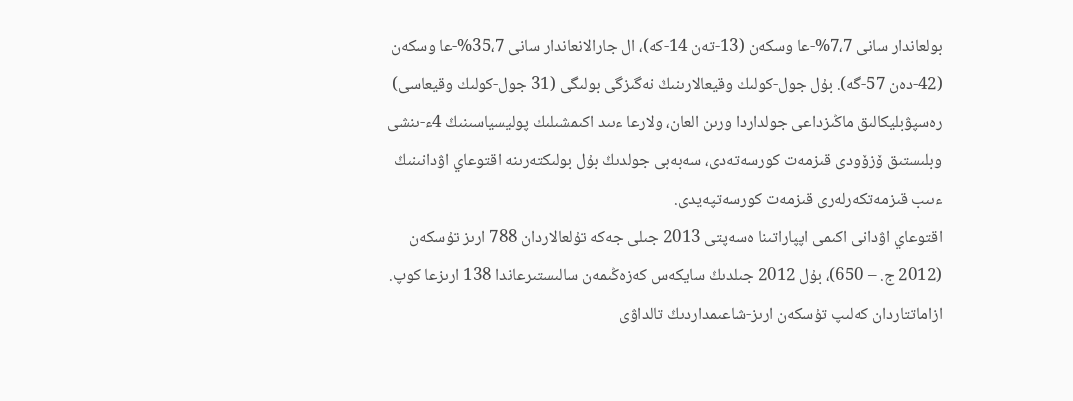بولعاندار سانى 7،7%-عا وسكەن (13-تەن 14-كە)، ال جارالانعاندار سانى 35،7%-عا وسكەن (42-دەن 57-گە). بۇل جول-كولىك وقيعالارىنىڭ نەگىزگى بولىگى (31 جول-كولىك وقيعاسى) رەسپۋبليكالىق ماڭىزداعى جولداردا ورىن العان، ولارعا ءىىد اكىمشىلىك پوليسياسىنىڭ 4ء-ىنشى وبلىستىق ۆزۆودى قىزمەت كورسەتەدى، سەبەبى جولدىڭ بۇل بولىكتەرىنە اقتوعاي اۋدانىنىڭ ءىىب قىزمەتكەرلەرى قىزمەت كورسەتپەيدى.
اقتوعاي اۋدانى اكىمى اپپاراتىنا ەسەپتى 2013 جىلى جەكە تۇلعالاردان 788 ارىز تۇسكەن (2012 ج. – 650)، بۇل 2012 جىلدىڭ سايكەس كەزەڭىمەن سالىستىرعاندا 138 ارىزعا كوپ.
ازاماتتاردان كەلىپ تۇسكەن ارىز-شاعىمداردىڭ تالداۋى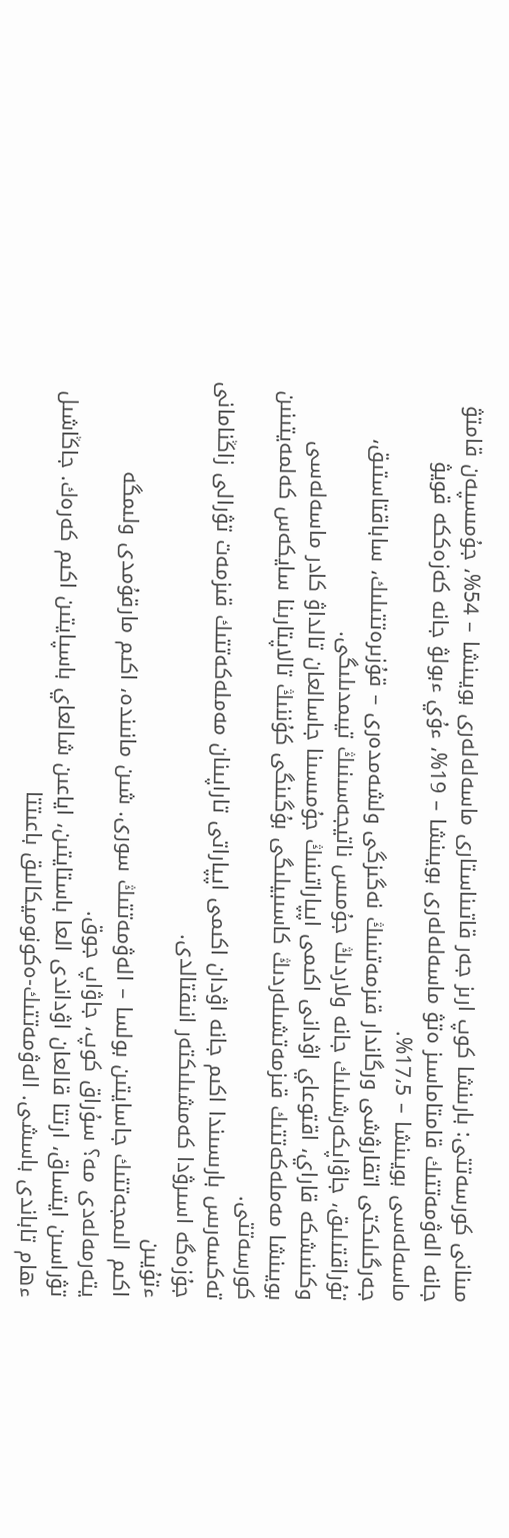مىنانى كورسەتتى: بارىنشا كوپ ارىز جەر قاتىناستارى ماسەلەلەرى بويىنشا – 54%، جۇمىسپەن قامتۋ جانە الەۋمەتتىك قامتاماسىز ەتۋ ماسەلەلەرى بويىنشا – 19%، ءۇي ءبولۋ جانە كەزەككە قويۋ ماسەلەسى بويىنشا – 17،5%.
جەرگىلىكتى اتقارۋشى ورگاندار قىزمەتىنىڭ نەگىزگى ولشەمدەرى – قۇزىرەتتىلىك، ساباقتاستىق، تۇراقتىلىق، جاۋاپكەرشىلىك جانە ولاردىڭ جۇمىس ناتيجەسىنىڭ تيىمدىلىگى.
وكىنىشكە قاراي، اقتوعاي اۋدانى اكىمى اپپاراتىنىڭ جۇمىسىنا جاسالعان تالداۋ كادر ماسەلەسى بويىنشا مەملەكەتتىك قىزمەتشىلەردىڭ كاسىبيلىگى بۇگىنگى كۇننىڭ تالاپتارىنا سايكەس كەلمەيتىنىن كورسەتتى.
تەكسەرىس بارىسىندا اكىم جانە اۋدان اكىمى اپپاراتى تاراپىنان مەملەكەتتىك قىزمەت تۋرالى زاڭنامانى جۇزەگە اسىرۋدا كەمشىلىكتەر انىقتالدى.
ءتۇيىن
اكىم الىمجەتتىك جاسايتىن بولسا – الەۋمەتتىڭ سورى. شىن مانىندە، اكىم مارقۇمدى ولىمگە يتەرمەلەدى مە؟ سۇراق كوپ، جاۋاپ جوق.
تۋراسىن ايتساق، ارتتا قالعان اۋداندى العا باستايتىن، اياعىن شالعاي باسپايتىن اكىم كەرەك. جاڭاشىل ءھام تاباندى باسشى. الەۋمەتتىك-ەكونوميكالىق باعىتتا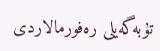تۇبەگەيلى رەفورمالاردى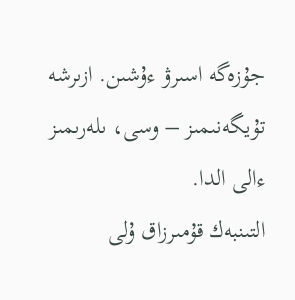جۇزەگە اسىرۋ ءۇشىن. ازىرشە تۇيگەنىمىز – وسى، ىلەرىمىز ءالى الدا.
التىنبەك قۇمىرزاق ۇلى